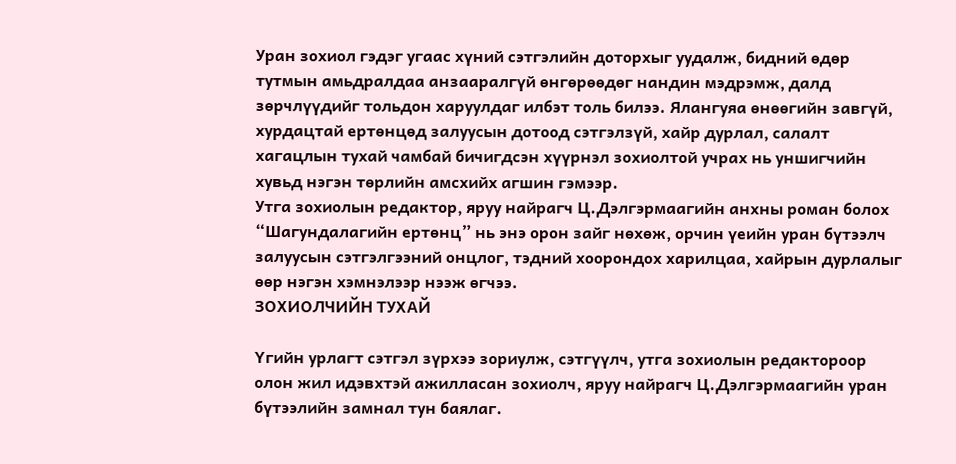Уран зохиол гэдэг угаас хүний сэтгэлийн доторхыг уудалж, бидний өдөр тутмын амьдралдаа анзааралгүй өнгөрөөдөг нандин мэдрэмж, далд зөрчлүүдийг тольдон харуулдаг илбэт толь билээ. Ялангуяа өнөөгийн завгүй, хурдацтай ертөнцөд залуусын дотоод сэтгэлзүй, хайр дурлал, салалт хагацлын тухай чамбай бичигдсэн хүүрнэл зохиолтой учрах нь уншигчийн хувьд нэгэн төрлийн амсхийх агшин гэмээр.
Утга зохиолын редактор, яруу найрагч Ц.Дэлгэрмаагийн анхны роман болох “Шагундалагийн ертөнц” нь энэ орон зайг нөхөж, орчин үеийн уран бүтээлч залуусын сэтгэлгээний онцлог, тэдний хоорондох харилцаа, хайрын дурлалыг өөр нэгэн хэмнэлээр нээж өгчээ.
ЗОХИОЛЧИЙН ТУХАЙ

Үгийн урлагт сэтгэл зүрхээ зориулж, сэтгүүлч, утга зохиолын редактороор олон жил идэвхтэй ажилласан зохиолч, яруу найрагч Ц.Дэлгэрмаагийн уран бүтээлийн замнал тун баялаг.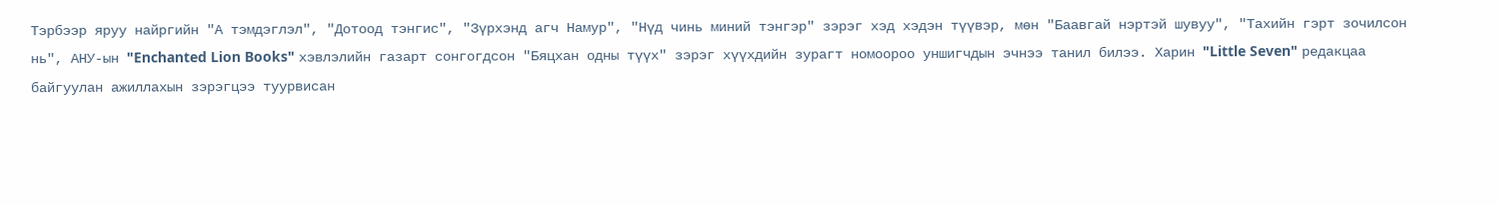Тэрбээр яруу найргийн "А тэмдэглэл", "Дотоод тэнгис", "Зүрхэнд агч Намур", "Нүд чинь миний тэнгэр" зэрэг хэд хэдэн түүвэр, мөн "Баавгай нэртэй шувуу", "Тахийн гэрт зочилсон нь", АНУ-ын "Enchanted Lion Books" хэвлэлийн газарт сонгогдсон "Бяцхан одны түүх" зэрэг хүүхдийн зурагт номоороо уншигчдын эчнээ танил билээ. Харин "Little Seven" редакцаа байгуулан ажиллахын зэрэгцээ туурвисан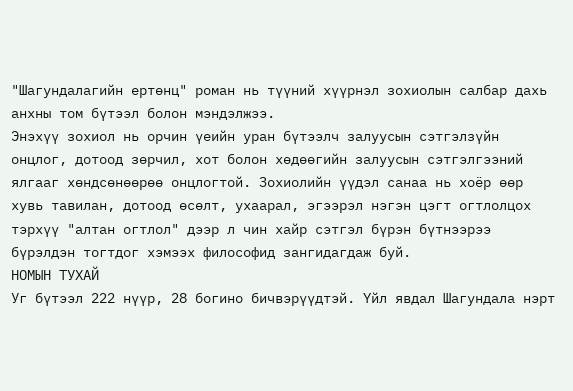"Шагундалагийн ертөнц" роман нь түүний хүүрнэл зохиолын салбар дахь анхны том бүтээл болон мэндэлжээ.
Энэхүү зохиол нь орчин үеийн уран бүтээлч залуусын сэтгэлзүйн онцлог, дотоод зөрчил, хот болон хөдөөгийн залуусын сэтгэлгээний ялгааг хөндсөнөөрөө онцлогтой. Зохиолийн үүдэл санаа нь хоёр өөр хувь тавилан, дотоод өсөлт, ухаарал, эгээрэл нэгэн цэгт огтлолцох тэрхүү "алтан огтлол" дээр л чин хайр сэтгэл бүрэн бүтнээрээ бүрэлдэн тогтдог хэмээх философид зангидагдаж буй.
НОМЫН ТУХАЙ
Уг бүтээл 222 нүүр, 28 богино бичвэрүүдтэй. Үйл явдал Шагундала нэрт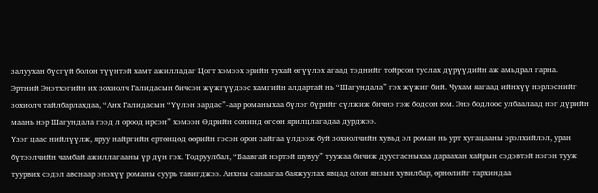залуухан бүсгүй болон түүнтэй хамт ажилладаг Цогт хэмээх эрийн тухай өгүүлэх агаад тэднийг тойрсон туслах дүрүүдийн аж амьдрал гарна.
Эртний Энэтхэгийн их зохиолч Галидасын бичсэн жүжгүүдээс хамгийн алдартай нь “Шагундала” гэх жүжиг бий. Чухам яагаад ийнхүү нэрлэснийг зохиолч тайлбарлахдаа, “Анх Галидасын “Үүлэн зардас”-аар романыхаа бүлэг бүрийг сүлжиж бичнэ гэж бодсон юм. Энэ бодлоос улбаалаад нэг дүрийн маань нэр Шагундала гээд л ороод ирсэн” хэмээн Өдрийн сонинд өгсөн ярилцлагадаа дурджээ.
Үзэг цаас нийлүүлж, яруу найргийн ертөнцөд өөрийн гэсэн орон зайгаа үлдээж буй зохиолчийн хувьд эл роман нь урт хугацааны эрэлхийлэл, уран бүтээлчийн чамбай ажиллагааны үр дүн гэх. Тодруулбал, “Баавгай нэртэй шувуу” туужаа бичиж дуусгасныхаа дараахан хайрын сэдэвтэй нэгэн тууж туурвих сэдэл авснаар энэхүү романы суурь тавигджээ. Анхны санаагаа баяжуулах явцад олон янзын хувилбар, өрнөлийг тархиндаа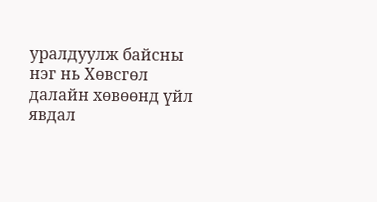уралдуулж байсны нэг нь Хөвсгөл далайн хөвөөнд үйл явдал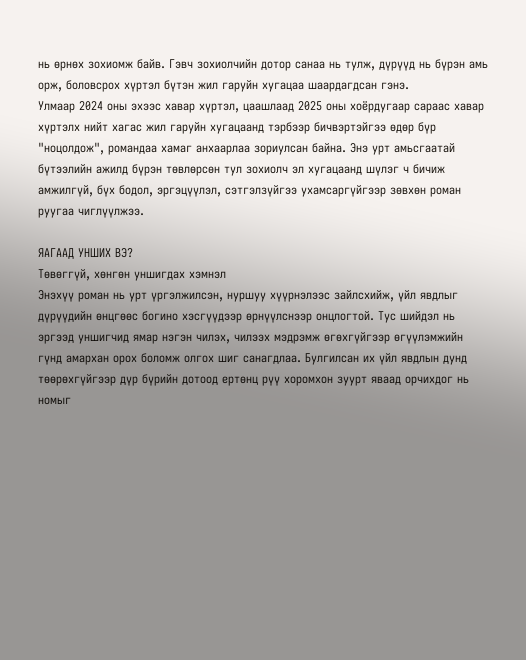нь өрнөх зохиомж байв. Гэвч зохиолчийн дотор санаа нь тулж, дүрүүд нь бүрэн амь орж, боловсрох хүртэл бүтэн жил гаруйн хугацаа шаардагдсан гэнэ.
Улмаар 2024 оны эхээс хавар хүртэл, цаашлаад 2025 оны хоёрдугаар сараас хавар хүртэлх нийт хагас жил гаруйн хугацаанд тэрбээр бичвэртэйгээ өдөр бүр "ноцолдож", романдаа хамаг анхаарлаа зориулсан байна. Энэ урт амьсгаатай бүтээлийн ажилд бүрэн төвлөрсөн тул зохиолч эл хугацаанд шүлэг ч бичиж амжилгүй, бүх бодол, эргэцүүлэл, сэтгэлзүйгээ ухамсаргүйгээр зөвхөн роман руугаа чиглүүлжээ.

ЯАГААД УНШИХ ВЭ?
Төвөггүй, хөнгөн уншигдах хэмнэл
Энэхүү роман нь урт үргэлжилсэн, нуршуу хүүрнэлээс зайлсхийж, үйл явдлыг дүрүүдийн өнцгөөс богино хэсгүүдээр өрнүүлснээр онцлогтой. Тус шийдэл нь эргээд уншигчид ямар нэгэн чилэх, чилээх мэдрэмж өгөхгүйгээр өгүүлэмжийн гүнд амархан орох боломж олгох шиг санагдлаа. Булгилсан их үйл явдлын дунд төөрөхгүйгээр дүр бүрийн дотоод ертөнц рүү хоромхон зуурт яваад орчихдог нь номыг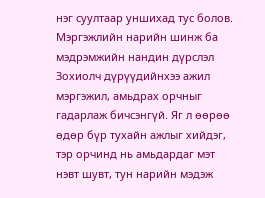нэг суултаар уншихад тус болов.
Мэргэжлийн нарийн шинж ба мэдрэмжийн нандин дүрслэл
Зохиолч дүрүүдийнхээ ажил мэргэжил, амьдрах орчныг гадарлаж бичсэнгүй. Яг л өөрөө өдөр бүр тухайн ажлыг хийдэг, тэр орчинд нь амьдардаг мэт нэвт шувт, тун нарийн мэдэж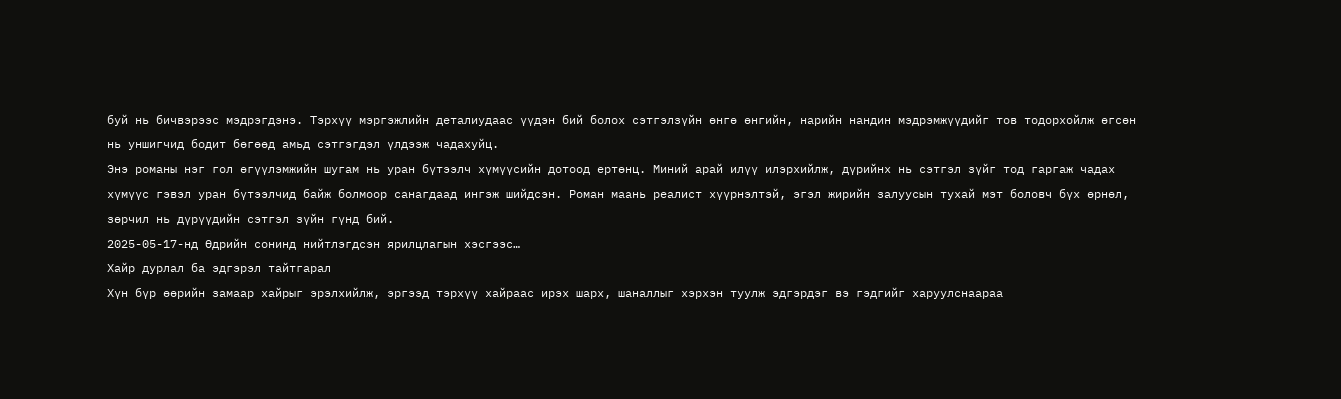буй нь бичвэрээс мэдрэгдэнэ. Тэрхүү мэргэжлийн деталиудаас үүдэн бий болох сэтгэлзүйн өнгө өнгийн, нарийн нандин мэдрэмжүүдийг тов тодорхойлж өгсөн нь уншигчид бодит бөгөөд амьд сэтгэгдэл үлдээж чадахуйц.
Энэ романы нэг гол өгүүлэмжийн шугам нь уран бүтээлч хүмүүсийн дотоод ертөнц. Миний арай илүү илэрхийлж, дүрийнх нь сэтгэл зүйг тод гаргаж чадах хүмүүс гэвэл уран бүтээлчид байж болмоор санагдаад ингэж шийдсэн. Роман маань реалист хүүрнэлтэй, эгэл жирийн залуусын тухай мэт боловч бүх өрнөл, зөрчил нь дүрүүдийн сэтгэл зүйн гүнд бий.
2025-05-17-нд Өдрийн сонинд нийтлэгдсэн ярилцлагын хэсгээс…
Хайр дурлал ба эдгэрэл тайтгарал
Хүн бүр өөрийн замаар хайрыг эрэлхийлж, эргээд тэрхүү хайраас ирэх шарх, шаналлыг хэрхэн туулж эдгэрдэг вэ гэдгийг харуулснаараа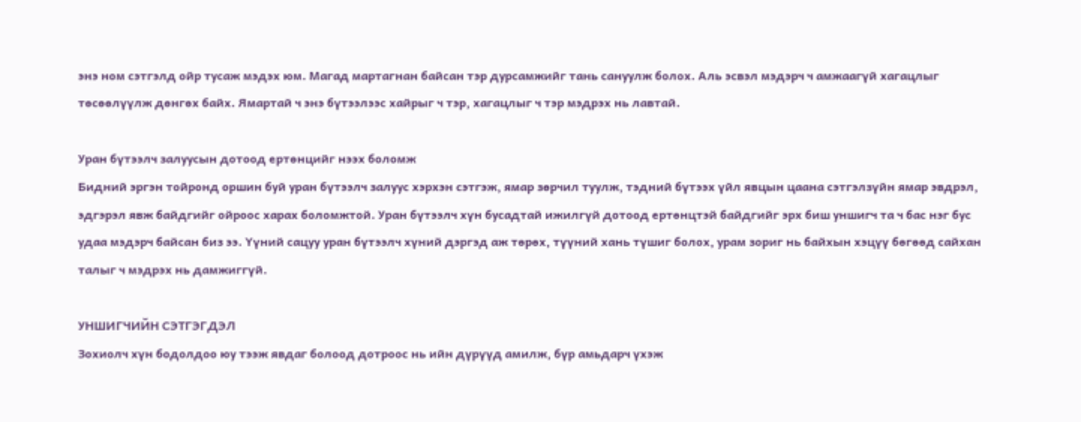энэ ном сэтгэлд ойр тусаж мэдэх юм. Магад мартагнан байсан тэр дурсамжийг тань сануулж болох. Аль эсвэл мэдэрч ч амжаагүй хагацлыг төсөөлүүлж дөнгөх байх. Ямартай ч энэ бүтээлээс хайрыг ч тэр, хагацлыг ч тэр мэдрэх нь лавтай.

Уран бүтээлч залуусын дотоод ертөнцийг нээх боломж
Бидний эргэн тойронд оршин буй уран бүтээлч залуус хэрхэн сэтгэж, ямар зөрчил туулж, тэдний бүтээх үйл явцын цаана сэтгэлзүйн ямар эвдрэл, эдгэрэл явж байдгийг ойроос харах боломжтой. Уран бүтээлч хүн бусадтай ижилгүй дотоод ертөнцтэй байдгийг эрх биш уншигч та ч бас нэг бус удаа мэдэрч байсан биз ээ. Үүний сацуу уран бүтээлч хүний дэргэд аж төрөх, түүний хань түшиг болох, урам зориг нь байхын хэцүү бөгөөд сайхан талыг ч мэдрэх нь дамжиггүй.

УНШИГЧИЙН СЭТГЭГДЭЛ
Зохиолч хүн бодолдоо юу тээж явдаг болоод дотроос нь ийн дүрүүд амилж, бүр амьдарч үхэж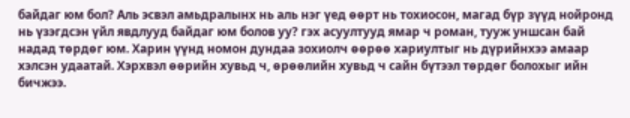байдаг юм бол? Аль эсвэл амьдралынх нь аль нэг үед өөрт нь тохиосон, магад бүр зүүд нойронд нь үзэгдсэн үйл явдлууд байдаг юм болов уу? гэх асуултууд ямар ч роман, тууж уншсан бай надад төрдөг юм. Харин үүнд номон дундаа зохиолч өөрөө хариултыг нь дүрийнхээ амаар хэлсэн удаатай. Хэрхвэл өөрийн хувьд ч, өрөөлийн хувьд ч сайн бүтээл төрдөг болохыг ийн бичжээ.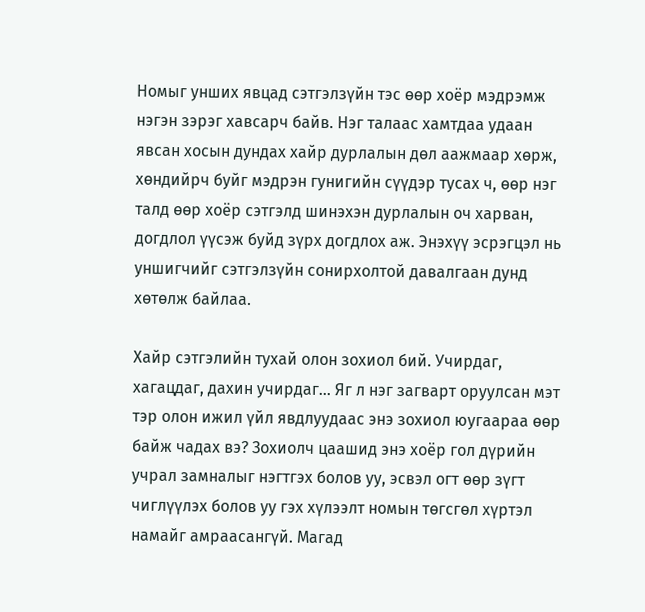Номыг унших явцад сэтгэлзүйн тэс өөр хоёр мэдрэмж нэгэн зэрэг хавсарч байв. Нэг талаас хамтдаа удаан явсан хосын дундах хайр дурлалын дөл аажмаар хөрж, хөндийрч буйг мэдрэн гунигийн сүүдэр тусах ч, өөр нэг талд өөр хоёр сэтгэлд шинэхэн дурлалын оч харван, догдлол үүсэж буйд зүрх догдлох аж. Энэхүү эсрэгцэл нь уншигчийг сэтгэлзүйн сонирхолтой давалгаан дунд хөтөлж байлаа.

Хайр сэтгэлийн тухай олон зохиол бий. Учирдаг, хагацдаг, дахин учирдаг... Яг л нэг загварт оруулсан мэт тэр олон ижил үйл явдлуудаас энэ зохиол юугаараа өөр байж чадах вэ? Зохиолч цаашид энэ хоёр гол дүрийн учрал замналыг нэгтгэх болов уу, эсвэл огт өөр зүгт чиглүүлэх болов уу гэх хүлээлт номын төгсгөл хүртэл намайг амраасангүй. Магад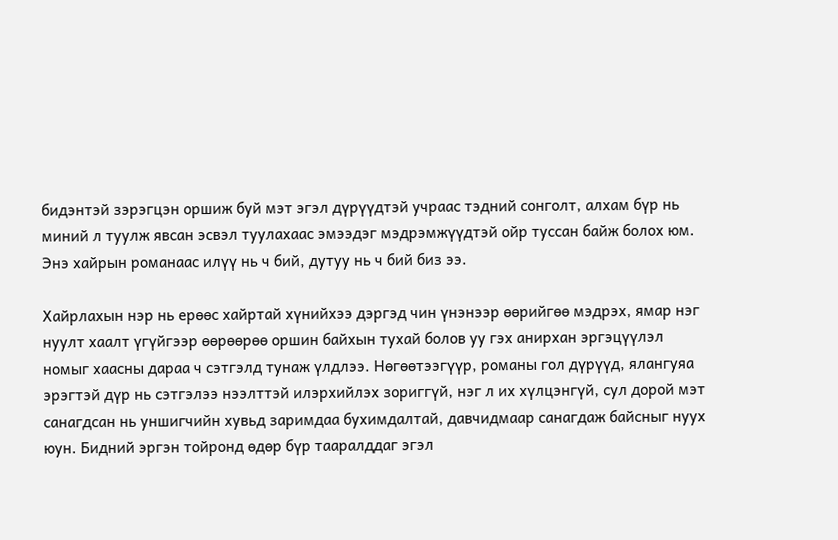бидэнтэй зэрэгцэн оршиж буй мэт эгэл дүрүүдтэй учраас тэдний сонголт, алхам бүр нь миний л туулж явсан эсвэл туулахаас эмээдэг мэдрэмжүүдтэй ойр туссан байж болох юм. Энэ хайрын романаас илүү нь ч бий, дутуу нь ч бий биз ээ.

Хайрлахын нэр нь ерөөс хайртай хүнийхээ дэргэд чин үнэнээр өөрийгөө мэдрэх, ямар нэг нуулт хаалт үгүйгээр өөрөөрөө оршин байхын тухай болов уу гэх анирхан эргэцүүлэл номыг хаасны дараа ч сэтгэлд тунаж үлдлээ. Нөгөөтээгүүр, романы гол дүрүүд, ялангуяа эрэгтэй дүр нь сэтгэлээ нээлттэй илэрхийлэх зориггүй, нэг л их хүлцэнгүй, сул дорой мэт санагдсан нь уншигчийн хувьд заримдаа бухимдалтай, давчидмаар санагдаж байсныг нуух юун. Бидний эргэн тойронд өдөр бүр тааралддаг эгэл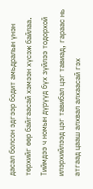дасал болсон эдгээр бодит амьдралын үнэн төрхийг өөр байгаасай хэмээн хүсэж байлаа. Тиймдээ ч номын дүрүүд бүх зүйлээ тодорхой илэрхийлээд цэг тавибал цэг тавиад, гараас нь атгаад цааш алхвал алхаасай гэх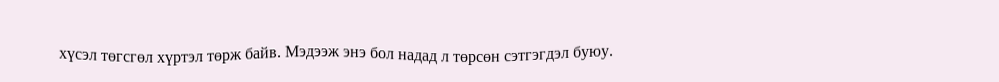хүсэл төгсгөл хүртэл төрж байв. Мэдээж энэ бол надад л төрсөн сэтгэгдэл буюу.